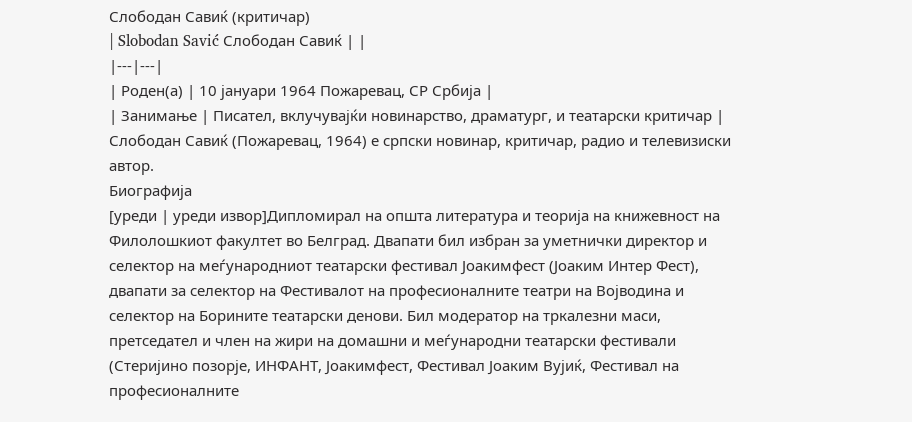Слободан Савиќ (критичар)
| Slobodan Savić Слободан Савиќ | |
|---|---|
| Роден(а) | 10 јануари 1964 Пожаревац, СР Србија |
| Занимање | Писател, вклучувајќи новинарство, драматург, и театарски критичар |
Слободан Савиќ (Пожаревац, 1964) е српски новинар, критичар, радио и телевизиски автор.
Биографија
[уреди | уреди извор]Дипломирал на општа литература и теорија на книжевност на Филолошкиот факултет во Белград. Двапати бил избран за уметнички директор и селектор на меѓународниот театарски фестивал Јоакимфест (Јоаким Интер Фест), двапати за селектор на Фестивалот на професионалните театри на Војводина и селектор на Борините театарски денови. Бил модератор на тркалезни маси, претседател и член на жири на домашни и меѓународни театарски фестивали (Стеријино позорје, ИНФАНТ, Јоакимфест, Фестивал Јоаким Вујиќ, Фестивал на професионалните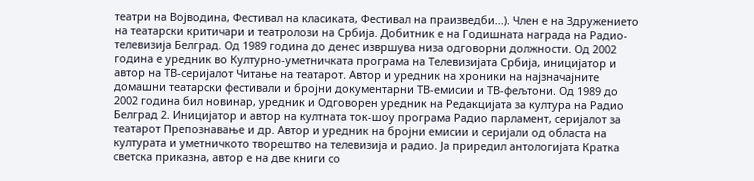театри на Војводина, Фестивал на класиката, Фестивал на праизведби...). Член е на Здружението на театарски критичари и театролози на Србија. Добитник е на Годишната награда на Радио-телевизија Белград. Од 1989 година до денес извршува низа одговорни должности. Од 2002 година е уредник во Културно-уметничката програма на Телевизијата Србија, иницијатор и автор на ТВ-серијалот Читање на театарот. Автор и уредник на хроники на најзначајните домашни театарски фестивали и бројни документарни ТВ-емисии и ТВ-фељтони. Од 1989 до 2002 година бил новинар, уредник и Одговорен уредник на Редакцијата за култура на Радио Белград 2. Иницијатор и автор на култната ток-шоу програма Радио парламент, серијалот за театарот Препознавање и др. Автор и уредник на бројни емисии и серијали од областа на културата и уметничкото творештво на телевизија и радио. Ја приредил антологијата Кратка светска приказна, автор е на две книги со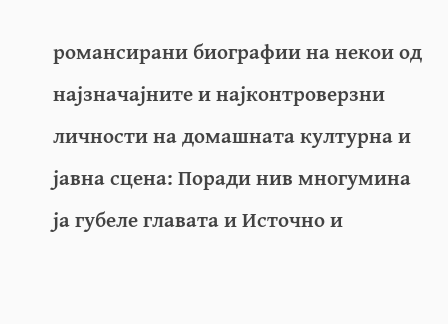романсирани биографии на некои од најзначајните и најконтроверзни личности на домашната културна и јавна сцена: Поради нив многумина ја губеле главата и Источно и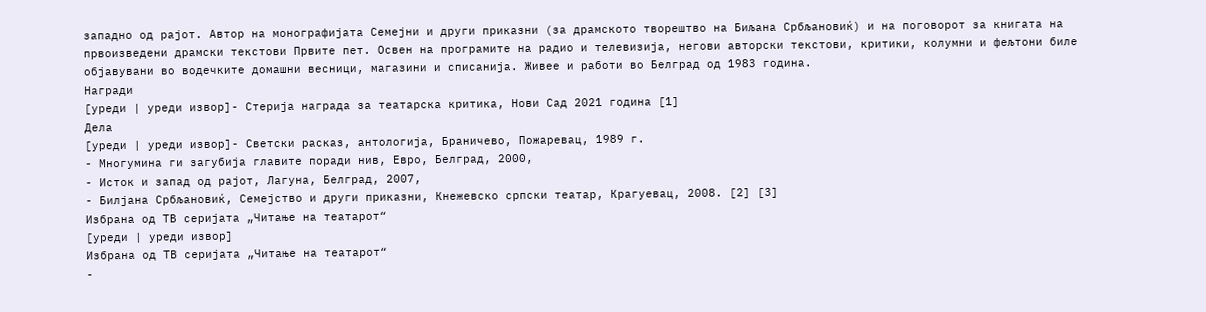западно од рајот. Автор на монографијата Семејни и други приказни (за драмското творештво на Биљана Србљановиќ) и на поговорот за книгата на првоизведени драмски текстови Првите пет. Освен на програмите на радио и телевизија, негови авторски текстови, критики, колумни и фељтони биле објавувани во водечките домашни весници, магазини и списанија. Живее и работи во Белград од 1983 година.
Награди
[уреди | уреди извор]- Стерија награда за театарска критика, Нови Сад 2021 година [1]
Дела
[уреди | уреди извор]- Светски расказ, антологија, Браничево, Пожаревац, 1989 г.
- Многумина ги загубија главите поради нив, Евро, Белград, 2000,
- Исток и запад од рајот, Лагуна, Белград, 2007,
- Билјана Србљановиќ, Семејство и други приказни, Кнежевско српски театар, Крагуевац, 2008. [2] [3]
Избрана од ТВ серијата „Читање на театарот“
[уреди | уреди извор]
Избрана од ТВ серијата „Читање на театарот“
-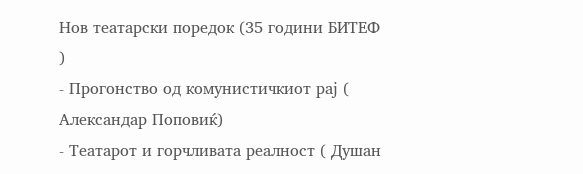Нов театарски поредок (35 години БИТЕФ )
- Прогонство од комунистичкиот рај ( Александар Поповиќ)
- Театарот и горчливата реалност ( Душан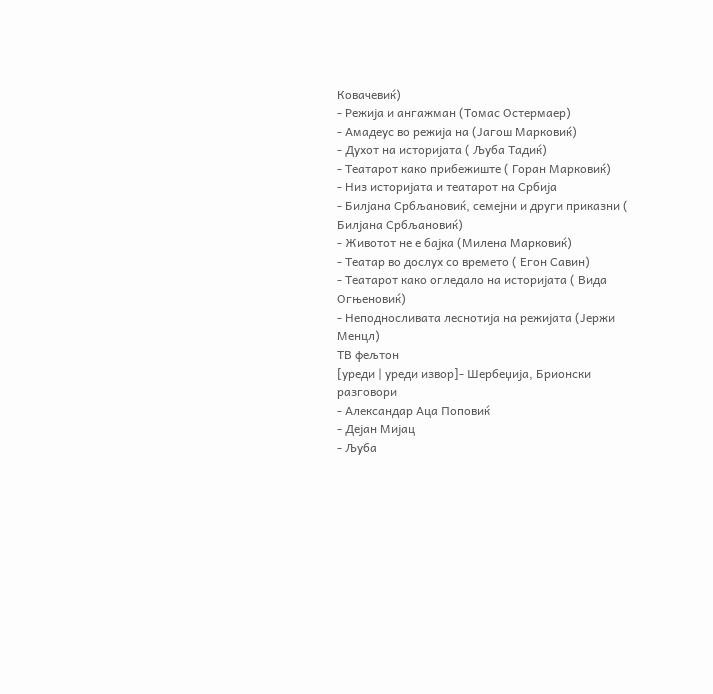Ковачевиќ)
- Режија и ангажман (Томас Остермаер)
- Амадеус во режија на (Јагош Марковиќ)
- Духот на историјата ( Љуба Тадиќ)
- Театарот како прибежиште ( Горан Марковиќ)
- Низ историјата и театарот на Србија
- Билјана Србљановиќ, семејни и други приказни ( Билјана Србљановиќ)
- Животот не е бајка (Милена Марковиќ)
- Театар во дослух со времето ( Егон Савин)
- Театарот како огледало на историјата ( Вида Огњеновиќ)
- Неподносливата леснотија на режијата (Јержи Менцл)
ТВ фељтон
[уреди | уреди извор]- Шербеџија, Брионски разговори
- Александар Аца Поповиќ
- Дејан Мијац
- Љуба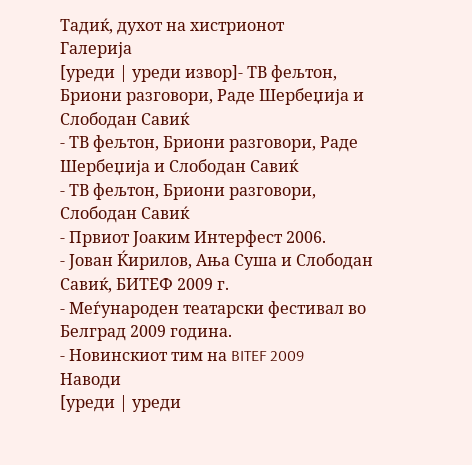Тадиќ, духот на хистрионот
Галерија
[уреди | уреди извор]- ТВ фељтон, Бриони разговори, Раде Шербеџија и Слободан Савиќ
- ТВ фељтон, Бриони разговори, Раде Шербеџија и Слободан Савиќ
- ТВ фељтон, Бриони разговори, Слободан Савиќ
- Првиот Јоаким Интерфест 2006.
- Јован Ќирилов, Ања Суша и Слободан Савиќ, БИТЕФ 2009 г.
- Меѓународен театарски фестивал во Белград 2009 година.
- Новинскиот тим на BITEF 2009
Наводи
[уреди | уреди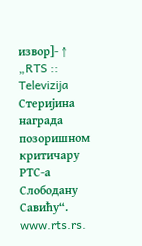извор]- ↑ „RTS :: Televizija Стеријина награда позоришном критичару РТС-а Слободану Савићу“. www.rts.rs.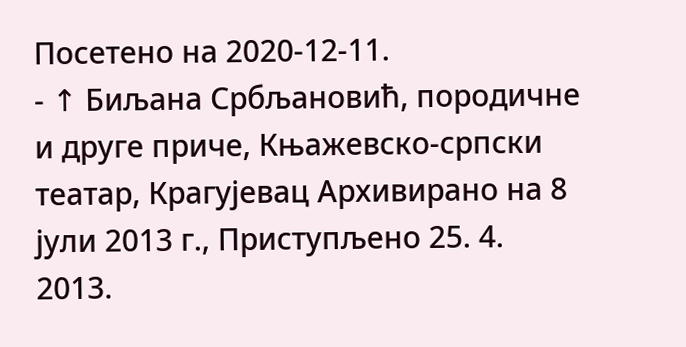Посетено на 2020-12-11.
- ↑ Биљана Србљановић, породичне и друге приче, Књажевско-српски театар, Крагујевац Архивирано на 8 јули 2013 г., Приступљено 25. 4. 2013.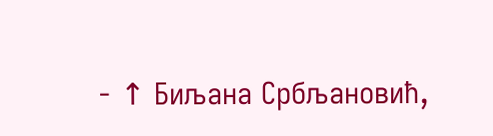- ↑ Биљана Србљановић,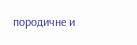породичне и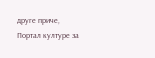друге приче, Портал културе за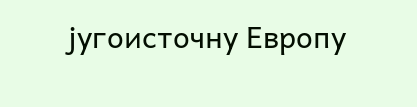југоисточну Европу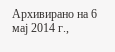Архивирано на 6 мај 2014 г.,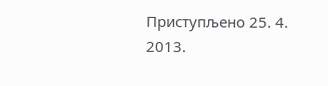Приступљено 25. 4. 2013.